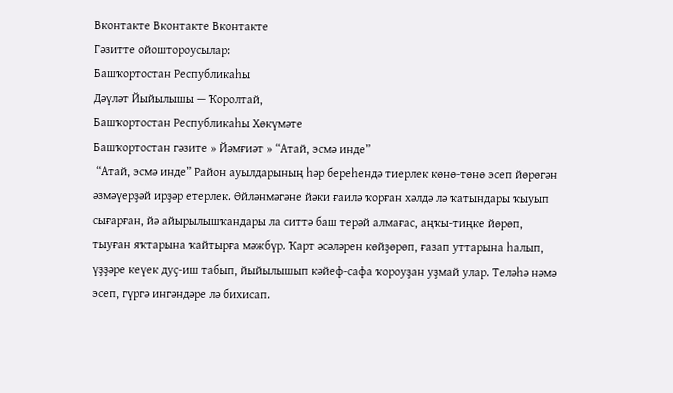Вконтакте Вконтакте Вконтакте
Гәзитте ойоштороусылар:
Башҡортостан Республикаһы
Дәүләт Йыйылышы — Ҡоролтай,
Башҡортостан Республикаһы Хөкүмәте
Башҡортостан гәзите » Йәмғиәт » “Атай, эсмә инде”
 “Атай, эсмә инде” Район ауылдарының һәр береһендә тиерлек көнө-төнө эсеп йөрөгән әзмәүерҙәй ирҙәр етерлек. Өйләнмәгәне йәки ғаилә ҡорған хәлдә лә ҡатындары ҡыуып сығарған, йә айырылышҡандары ла ситтә баш терәй алмағас, аңҡы-тиңке йөрөп, тыуған яҡтарына ҡайтырға мәжбүр. Ҡарт әсәләрен көйҙөрөп, ғазап уттарына һалып, үҙҙәре кеүек дуҫ-иш табып, йыйылышып кәйеф-сафа ҡороуҙан уҙмай улар. Теләһә нәмә эсеп, гүргә ингәндәре лә бихисап.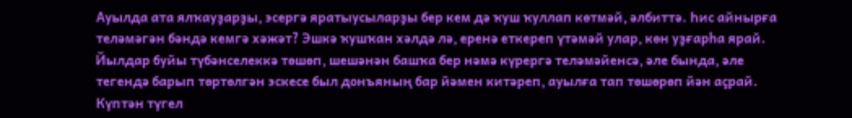Ауылда ата ялҡауҙарҙы, эсергә яратыусыларҙы бер кем дә ҡуш ҡуллап көтмәй, әлбиттә. Һис айнырға теләмәгән бәндә кемгә хәжәт? Эшкә ҡушҡан хәлдә лә, еренә еткереп үтәмәй улар, көн уҙғарһа ярай. Йылдар буйы түбәнселеккә төшөп, шешәнән башҡа бер нәмә күрергә теләмәйенсә, әле бында, әле тегендә барып төртөлгән эскесе был донъяның бар йәмен китәреп, ауылға тап төшөрөп йән аҫрай.
Күптән түгел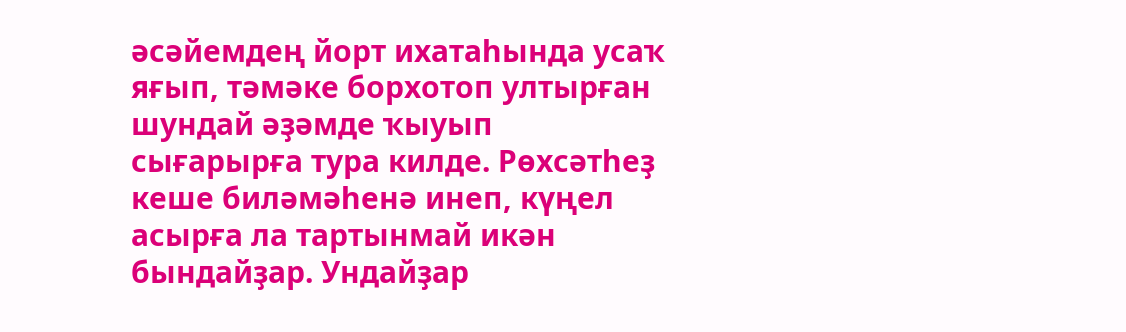әсәйемдең йорт ихатаһында усаҡ яғып, тәмәке борхотоп ултырған шундай әҙәмде ҡыуып сығарырға тура килде. Рөхсәтһеҙ кеше биләмәһенә инеп, күңел асырға ла тартынмай икән бындайҙар. Ундайҙар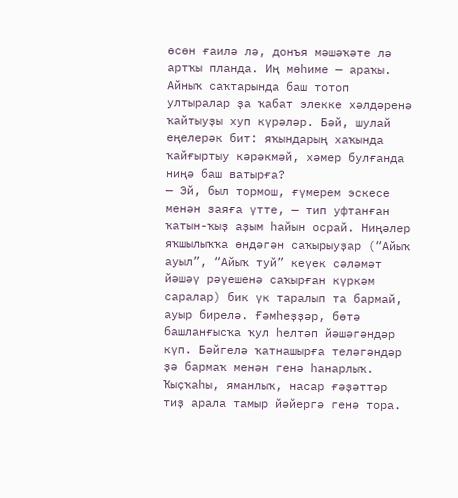өсөн ғаилә лә, донъя мәшәҡәте лә артҡы планда. Иң мөһиме — араҡы. Айныҡ саҡтарында баш тотоп ултыралар ҙа ҡабат элекке хәлдәренә ҡайтыуҙы хуп күрәләр. Бәй, шулай еңелерәк бит: яҡындарың хаҡында ҡайғыртыу кәрәкмәй, хәмер булғанда ниңә баш ватырға?
— Эй, был тормош, ғүмерем эскесе менән заяға үтте, — тип уфтанған ҡатын-ҡыҙ аҙым һайын осрай. Ниңәлер яҡшылыҡҡа өндәгән саҡырыуҙар (“Айыҡ ауыл”, “Айыҡ туй” кеүек сәләмәт йәшәү рәүешенә саҡырған күркәм саралар) бик үк таралып та бармай, ауыр бирелә. Ғәмһеҙҙәр, бөтә башланғысҡа ҡул һелтәп йәшәгәндәр күп. Бәйгелә ҡатнашырға теләгәндәр ҙә бармаҡ менән генә һанарлыҡ. Ҡыҫҡаһы, яманлыҡ, насар ғәҙәттәр тиҙ арала тамыр йәйергә генә тора.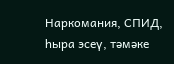Наркомания, СПИД, һыра эсеү, тәмәке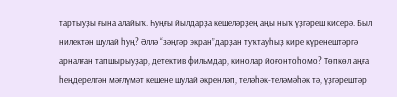тартыуҙы ғына алайыҡ. Һуңғы йылдарҙа кешеләрҙең аңы ныҡ үҙгәреш кисерә. Был нилектән шулай һуң? Әллә “зәңгәр экран”дарҙан туҡтауһыҙ кире күренештәргә арналған тапшырыуҙар, детектив фильмдар, кинолар йоғонтоһомо? Төпкөл аңға һеңдерелгән мәғлүмәт кешене шулай әкренләп, теләһәк-теләмәһәк тә, үҙгәрештәр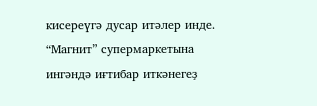кисереүгә дусар итәлер инде.
“Магнит” супермаркетына ингәндә иғтибар иткәнегеҙ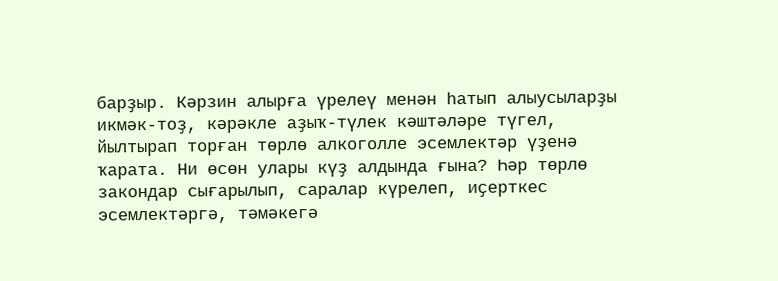барҙыр. Кәрзин алырға үрелеү менән һатып алыусыларҙы икмәк-тоҙ, кәрәкле аҙыҡ-түлек кәштәләре түгел, йылтырап торған төрлө алкоголле эсемлектәр үҙенә ҡарата. Ни өсөн улары күҙ алдында ғына? Һәр төрлө закондар сығарылып, саралар күрелеп, иҫерткес эсемлектәргә, тәмәкегә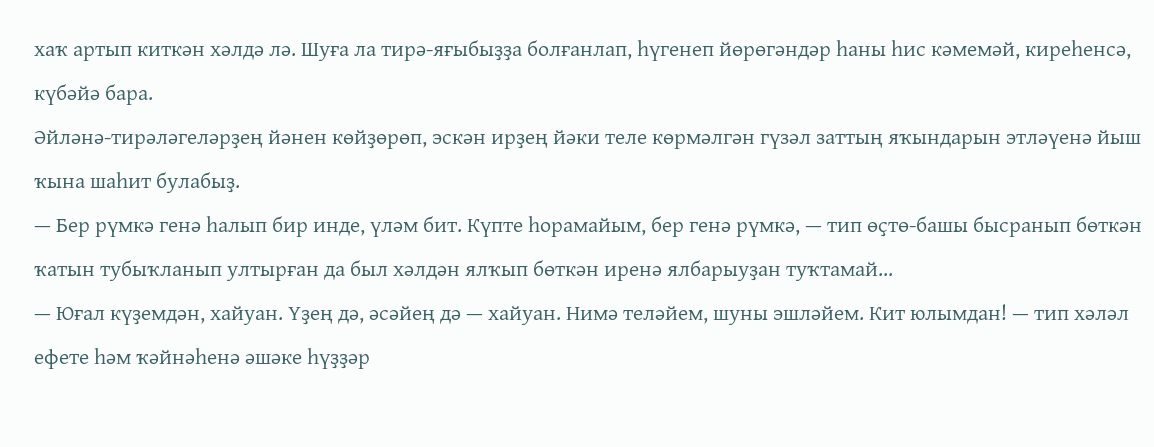хаҡ артып киткән хәлдә лә. Шуға ла тирә-яғыбыҙҙа болғанлап, һүгенеп йөрөгәндәр һаны һис кәмемәй, киреһенсә, күбәйә бара.
Әйләнә-тирәләгеләрҙең йәнен көйҙөрөп, эскән ирҙең йәки теле көрмәлгән гүзәл заттың яҡындарын этләүенә йыш ҡына шаһит булабыҙ.
— Бер рүмкә генә һалып бир инде, үләм бит. Күпте һорамайым, бер генә рүмкә, — тип өҫтө-башы бысранып бөткән ҡатын тубыҡланып ултырған да был хәлдән ялҡып бөткән иренә ялбарыуҙан туҡтамай...
— Юғал күҙемдән, хайуан. Үҙең дә, әсәйең дә — хайуан. Нимә теләйем, шуны эшләйем. Кит юлымдан! — тип хәләл ефете һәм ҡәйнәһенә әшәке һүҙҙәр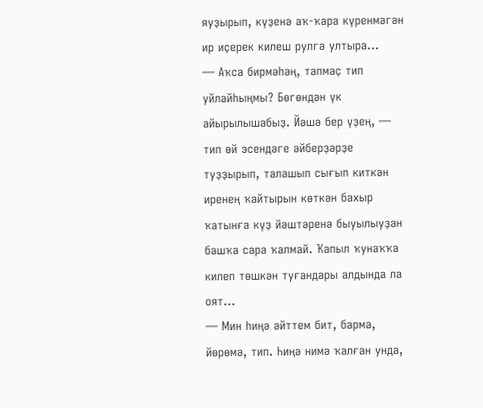яуҙырып, күҙенә аҡ-ҡара күренмәгән ир иҫерек килеш рулгә ултыра...
— Аҡса бирмәһәң, тапмаҫ тип уйлайһыңмы? Бөгөндән үк айырылышабыҙ. Йәшә бер үҙең, — тип өй эсендәге әйберҙәрҙе туҙҙырып, талашып сығып киткән иренең ҡайтырын көткән бахыр ҡатынға күҙ йәштәренә быуылыуҙан башҡа сара ҡалмай. Ҡапыл ҡунаҡҡа килеп төшкән туғандары алдында ла оят...
— Мин һиңә әйттем бит, барма, йөрөмә, тип. Һиңә нимә ҡалған унда,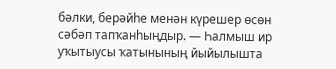бәлки, берәйһе менән күрешер өсөн сәбәп тапҡанһыңдыр. — Һалмыш ир уҡытыусы ҡатынының йыйылышта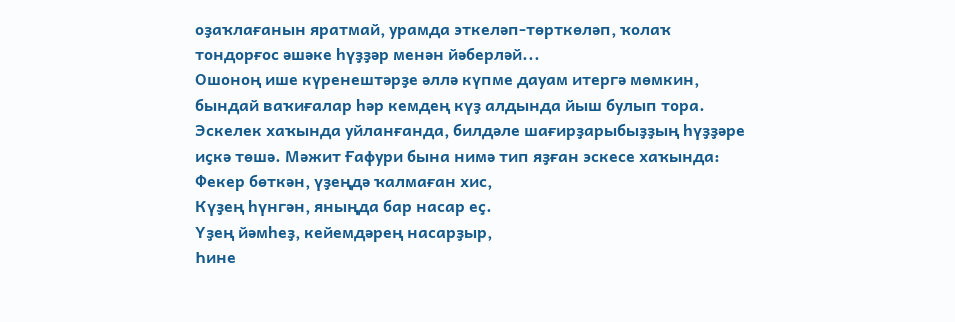оҙаҡлағанын яратмай, урамда эткеләп-төрткөләп, ҡолаҡ тондорғос әшәке һүҙҙәр менән йәберләй...
Ошоноң ише күренештәрҙе әллә күпме дауам итергә мөмкин, бындай ваҡиғалар һәр кемдең күҙ алдында йыш булып тора. Эскелек хаҡында уйланғанда, билдәле шағирҙарыбыҙҙың һүҙҙәре иҫкә төшә. Мәжит Ғафури бына нимә тип яҙған эскесе хаҡында:
Фекер бөткән, үҙеңдә ҡалмаған хис,
Күҙең һүнгән, яныңда бар насар еҫ.
Үҙең йәмһеҙ, кейемдәрең насарҙыр,
Һине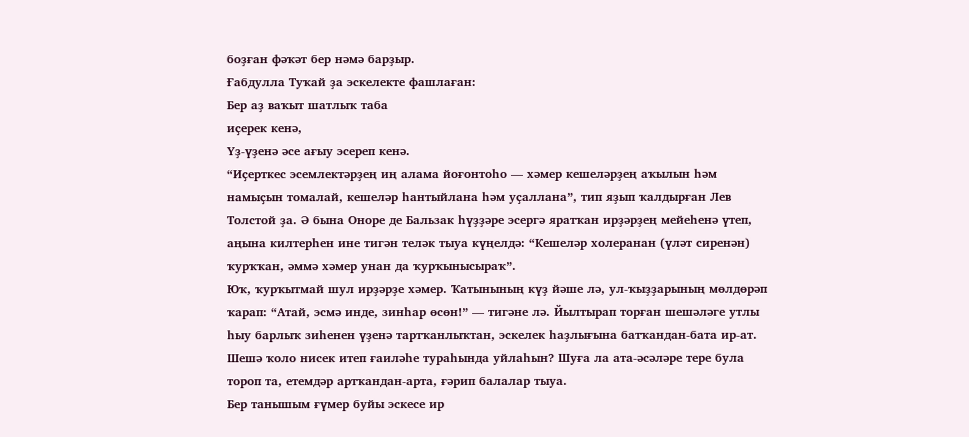боҙған фәҡәт бер нәмә барҙыр.
Ғабдулла Туҡай ҙа эскелекте фашлаған:
Бер аҙ ваҡыт шатлыҡ таба
иҫерек кенә,
Үҙ-үҙенә әсе ағыу эсереп кенә.
“Иҫерткес эсемлектәрҙең иң алама йоғонтоһо — хәмер кешеләрҙең аҡылын һәм намыҫын томалай, кешеләр һантыйлана һәм уҫаллана”, тип яҙып ҡалдырған Лев Толстой ҙа. Ә бына Оноре де Бальзак һүҙҙәре эсергә яратҡан ирҙәрҙең мейеһенә үтеп, аңына килтерһен ине тигән теләк тыуа күңелдә: “Кешеләр холеранан (үләт сиренән) ҡурҡҡан, әммә хәмер унан да ҡурҡынысыраҡ”.
Юҡ, ҡурҡытмай шул ирҙәрҙе хәмер. Ҡатынының күҙ йәше лә, ул-ҡыҙҙарының мөлдөрәп ҡарап: “Атай, эсмә инде, зинһар өсөн!” — тигәне лә. Йылтырап торған шешәләге утлы һыу барлыҡ зиһенен үҙенә тартҡанлыҡтан, эскелек һаҙлығына батҡандан-бата ир-ат. Шешә ҡоло нисек итеп ғаиләһе тураһында уйлаһын? Шуға ла ата-әсәләре тере була тороп та, етемдәр артҡандан-арта, ғәрип балалар тыуа.
Бер танышым ғүмер буйы эскесе ир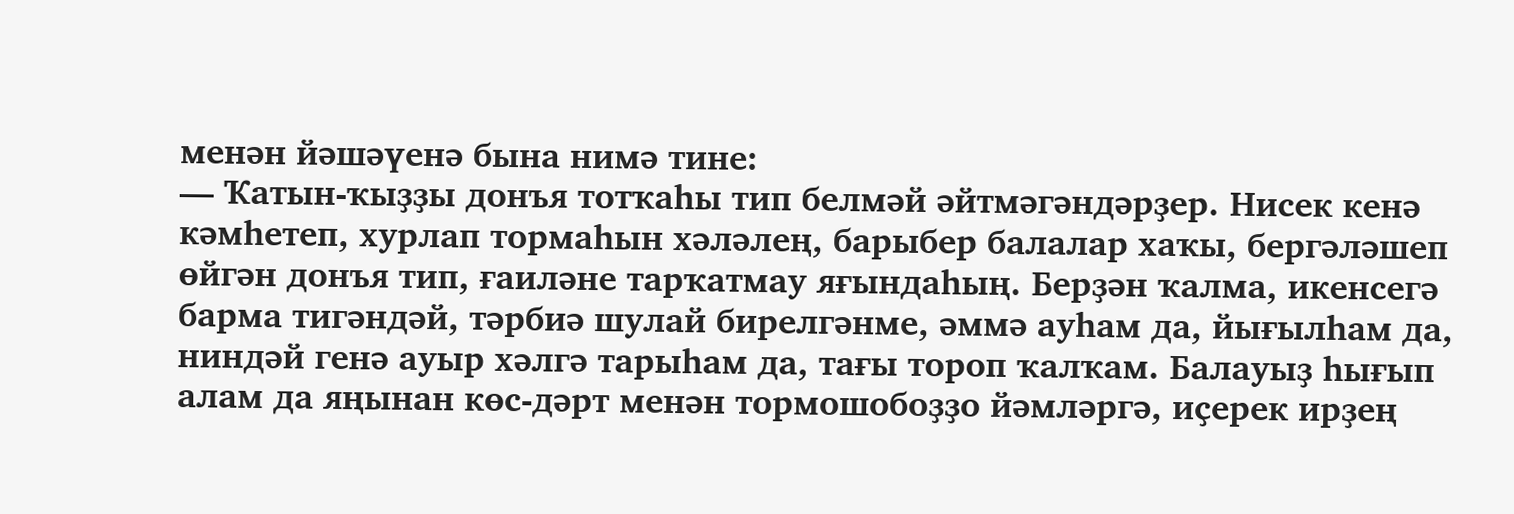менән йәшәүенә бына нимә тине:
— Ҡатын-ҡыҙҙы донъя тотҡаһы тип белмәй әйтмәгәндәрҙер. Нисек кенә кәмһетеп, хурлап тормаһын хәләлең, барыбер балалар хаҡы, бергәләшеп өйгән донъя тип, ғаиләне тарҡатмау яғындаһың. Берҙән ҡалма, икенсегә барма тигәндәй, тәрбиә шулай бирелгәнме, әммә ауһам да, йығылһам да, ниндәй генә ауыр хәлгә тарыһам да, тағы тороп ҡалҡам. Балауыҙ һығып алам да яңынан көс-дәрт менән тормошобоҙҙо йәмләргә, иҫерек ирҙең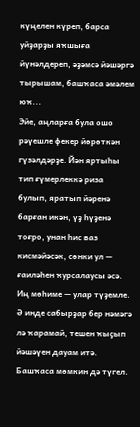күңелен күреп, барса уйҙарҙы яҡшыға йүнәлдереп, әҙәмсә йәшәргә тырышам, башҡаса әмәлем юҡ...
Эйе, аңларға була ошо рәүешле фекер йөрөткән гүзәлдәрҙе. Йән яртыһы тип ғүмерлеккә риза булып, яратып йәренә барған икән, үҙ һүҙенә тоғро, унан һис ваз кисмәйәсәк, сөнки ул — ғаиләһен ҡурсалаусы әсә.
Иң мөһиме — улар түҙемле. Ә инде сабырҙар бер нәмәгә лә ҡарамай, тешен ҡыҫып йәшәүен дауам итә. Башҡаса мөмкин дә түгел.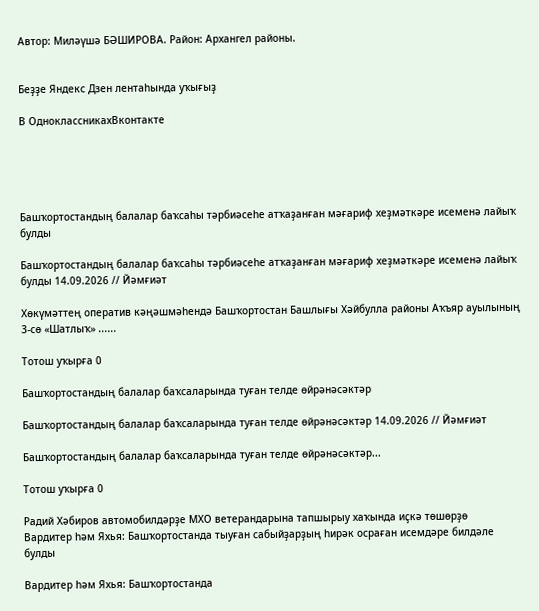Автор: Миләүшә БӘШИРОВА. Район: Архангел районы.


Беҙҙе Яндекс Дзен лентаһында уҡығыҙ

В ОдноклассникахВконтакте





Башҡортостандың балалар баҡсаһы тәрбиәсеһе атҡаҙанған мәғариф хеҙмәткәре исеменә лайыҡ булды

Башҡортостандың балалар баҡсаһы тәрбиәсеһе атҡаҙанған мәғариф хеҙмәткәре исеменә лайыҡ булды 14.09.2026 // Йәмғиәт

Хөкүмәттең оператив кәңәшмәһендә Башҡортостан Башлығы Хәйбулла районы Аҡъяр ауылының 3-сө «Шатлыҡ» ......

Тотош уҡырға 0

Башҡортостандың балалар баҡсаларында туған телде өйрәнәсәктәр

Башҡортостандың балалар баҡсаларында туған телде өйрәнәсәктәр 14.09.2026 // Йәмғиәт

Башҡортостандың балалар баҡсаларында туған телде өйрәнәсәктәр...

Тотош уҡырға 0

Радий Хәбиров автомобилдәрҙе МХО ветерандарына тапшырыу хаҡында иҫкә төшөрҙө
Вардитер һәм Яхья: Башҡортостанда тыуған сабыйҙарҙың һирәк осраған исемдәре билдәле булды

Вардитер һәм Яхья: Башҡортостанда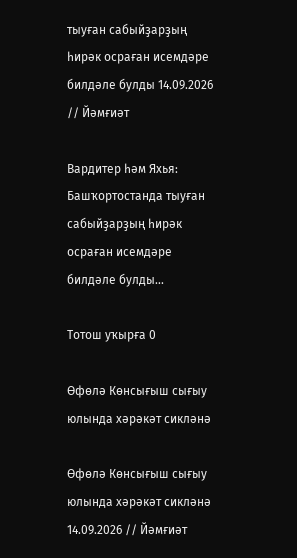тыуған сабыйҙарҙың һирәк осраған исемдәре билдәле булды 14.09.2026 // Йәмғиәт

Вардитер һәм Яхья: Башҡортостанда тыуған сабыйҙарҙың һирәк осраған исемдәре билдәле булды...

Тотош уҡырға 0

Өфөлә Көнсығыш сығыу юлында хәрәкәт сикләнә

Өфөлә Көнсығыш сығыу юлында хәрәкәт сикләнә 14.09.2026 // Йәмғиәт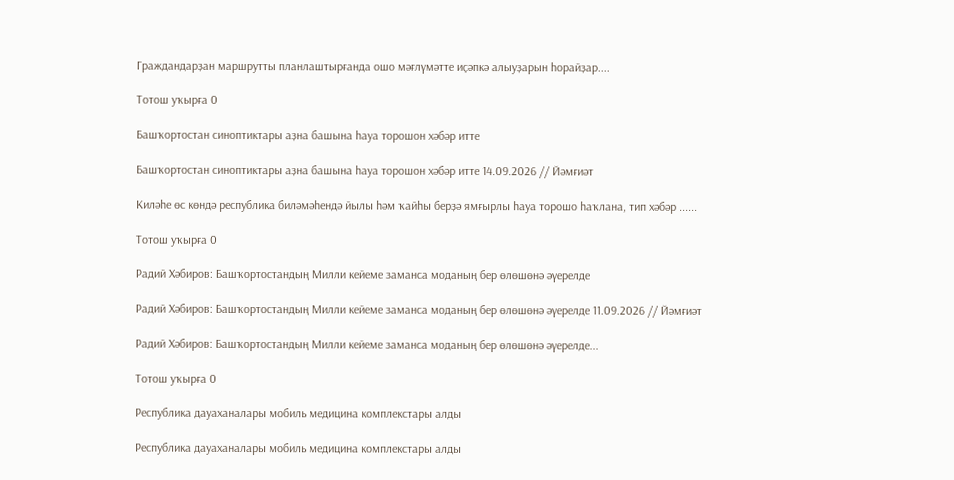Граждандарҙан маршрутты планлаштырғанда ошо мәғлүмәтте иҫәпкә алыуҙарын һорайҙар....

Тотош уҡырға 0

Башҡортостан синоптиктары аҙна башына һауа торошон хәбәр итте

Башҡортостан синоптиктары аҙна башына һауа торошон хәбәр итте 14.09.2026 // Йәмғиәт

Киләһе өс көндә республика биләмәһендә йылы һәм ҡайһы берҙә ямғырлы һауа торошо һаҡлана, тип хәбәр ......

Тотош уҡырға 0

Радий Хәбиров: Башҡортостандың Милли кейеме заманса моданың бер өлөшөнә әүерелде

Радий Хәбиров: Башҡортостандың Милли кейеме заманса моданың бер өлөшөнә әүерелде 11.09.2026 // Йәмғиәт

Радий Хәбиров: Башҡортостандың Милли кейеме заманса моданың бер өлөшөнә әүерелде...

Тотош уҡырға 0

Республика дауаханалары мобиль медицина комплекстары алды

Республика дауаханалары мобиль медицина комплекстары алды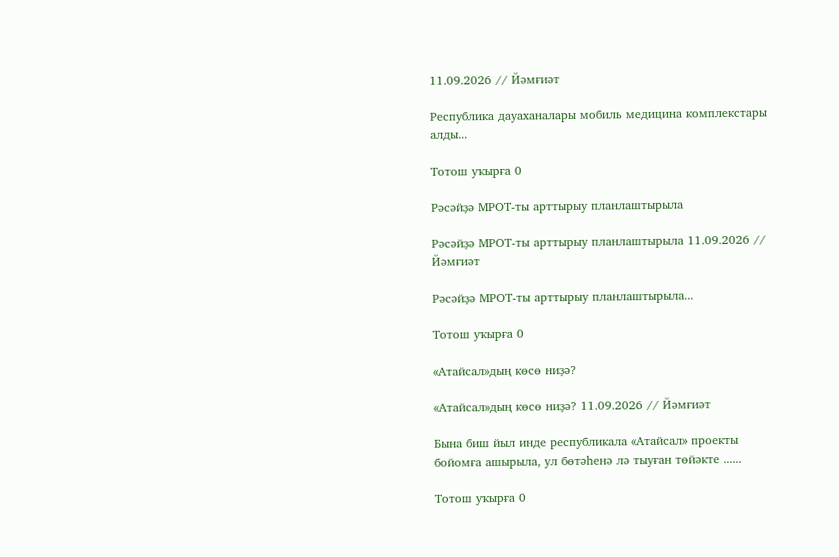11.09.2026 // Йәмғиәт

Республика дауаханалары мобиль медицина комплекстары алды...

Тотош уҡырға 0

Рәсәйҙә МРОТ-ты арттырыу планлаштырыла

Рәсәйҙә МРОТ-ты арттырыу планлаштырыла 11.09.2026 // Йәмғиәт

Рәсәйҙә МРОТ-ты арттырыу планлаштырыла...

Тотош уҡырға 0

«Атайсал»дың көсө ниҙә?

«Атайсал»дың көсө ниҙә? 11.09.2026 // Йәмғиәт

Бына биш йыл инде республикала «Атайсал» проекты бойомға ашырыла, ул бөтәһенә лә тыуған төйәкте ......

Тотош уҡырға 0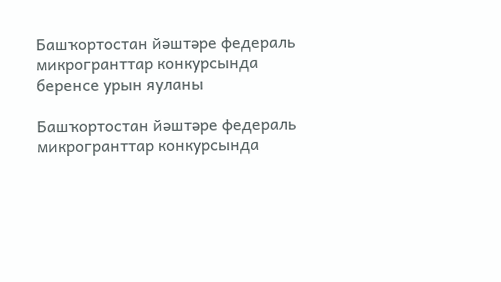Башҡортостан йәштәре федераль микрогранттар конкурсында беренсе урын яуланы

Башҡортостан йәштәре федераль микрогранттар конкурсында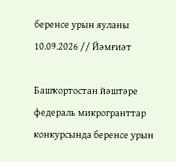беренсе урын яуланы 10.09.2026 // Йәмғиәт

Башҡортостан йәштәре федераль микрогранттар конкурсында беренсе урын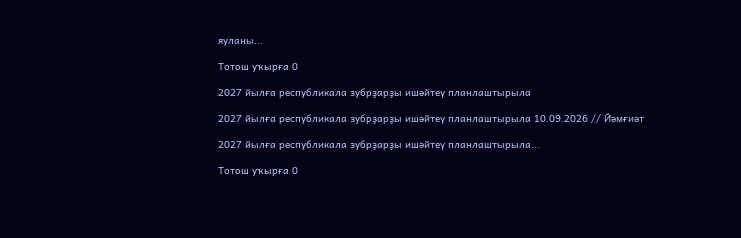яуланы...

Тотош уҡырға 0

2027 йылға республикала зубрҙарҙы ишәйтеү планлаштырыла

2027 йылға республикала зубрҙарҙы ишәйтеү планлаштырыла 10.09.2026 // Йәмғиәт

2027 йылға республикала зубрҙарҙы ишәйтеү планлаштырыла...

Тотош уҡырға 0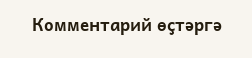Комментарий өҫтәргә